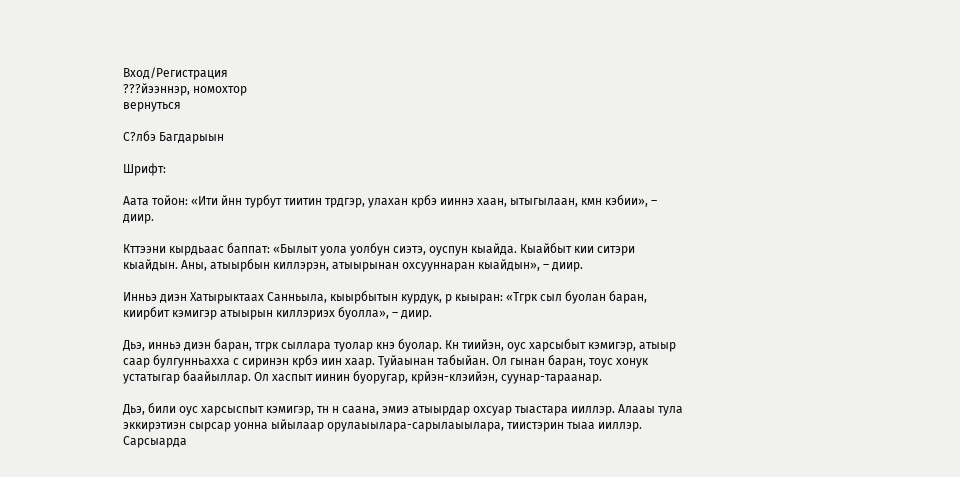Вход/Регистрация
???йээннэр, номохтор
вернуться

С?лбэ Багдарыын

Шрифт:

Аата тойон: «Ити йнн турбут тиитин трдгэр, улахан крбэ ииннэ хаан, ытыгылаан, кмн кэбии», – диир.

Кттээни кырдьаас баппат: «Былыт уола уолбун сиэтэ, оуспун кыайда. Кыайбыт кии ситэри кыайдын. Аны, атыырбын киллэрэн, атыырынан охсууннаран кыайдын», – диир.

Инньэ диэн Хатырыктаах Санньыла, кыырбытын курдук, р кыыран: «Тгрк сыл буолан баран, киирбит кэмигэр атыырын киллэриэх буолла», – диир.

Дьэ, инньэ диэн баран, тгрк сыллара туолар кнэ буолар. Кн тиийэн, оус харсыбыт кэмигэр, атыыр саар булгунньахха с сиринэн крбэ иин хаар. Туйаынан табыйан. Ол гынан баран, тоус хонук устатыгар баайыллар. Ол хаспыт иинин буоругар, крйэн-клэийэн, суунар-тараанар.

Дьэ, били оус харсыспыт кэмигэр, тн н саана, эмиэ атыырдар охсуар тыастара ииллэр. Алааы тула эккирэтиэн сырсар уонна ыйылаар орулаыылара-сарылаыылара, тиистэрин тыаа ииллэр. Сарсыарда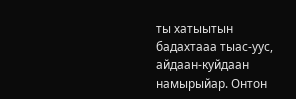ты хатыытын бадахтааа тыас-уус, айдаан-куйдаан намырыйар. Онтон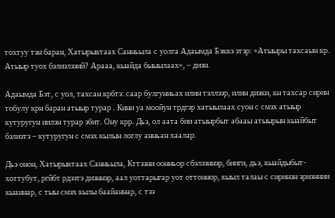тохтуу тэн баран, Хатырыктаах Санньыла с уолга Адаымда Бэккэ этэр: «Атыыры тахсаын кр. Атыыр туох бэлиэлээий? Арааа, кыайда быыылаах», – диэн.

Адаымда Бэт, с уол, тахсан крбтэ: саар булгунньах илин тэллээр, илин диэки, кн тахсар сирин тобулу крн баран атыыр турар . Кини уа моойун трдгэр хатыылаах суон с смэх атыыр кутуругун иилэн турар эбит. Ону крр. Дьэ, ол аата бии атыырбыт абааы атыырын кыайбыт бэлиэтэ – кутуругун с смэх кылын логлу анньан хаалар.

Дьэ онон, Хатырыктаах Санньыла, Кттээни оонньор сбэлээннэр, бииги, дьэ, кыайдыбыт-хоттубут, ргйбт рдээтэ диэннэр, аал уоттарыгар уот оттоннор, кыыл талаы с сиринэн эриэннии кыаннар, с тыы смэх кылы баайаннар, с тээ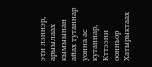эти лэннэр, арыылаах кымыынан айах тутаннар уонна ас кутаннар, Кттээни оонньор Хатырыктаах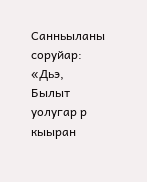Санньыланы соруйар: «Дьэ, Былыт уолугар р кыыран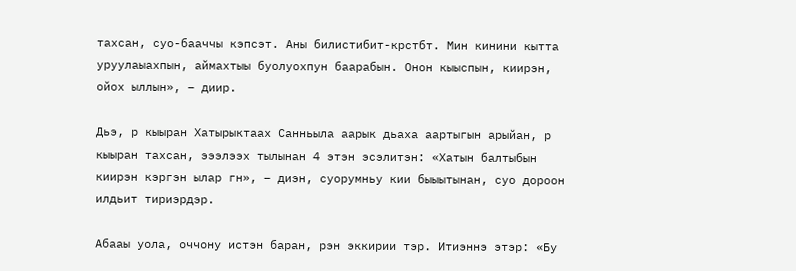тахсан, суо-бааччы кэпсэт. Аны билистибит-крстбт. Мин кинини кытта уруулаыахпын, аймахтыы буолуохпун баарабын. Онон кыыспын, киирэн, ойох ыллын», – диир.

Дьэ, р кыыран Хатырыктаах Санньыла аарык дьаха аартыгын арыйан, р кыыран тахсан, эээлээх тылынан 4 этэн эсэлитэн: «Хатын балтыбын киирэн кэргэн ылар гн», – диэн, суорумньу кии быыытынан, суо дороон илдьит тириэрдэр.

Абааы уола, оччону истэн баран, рэн эккирии тэр. Итиэннэ этэр: «Бу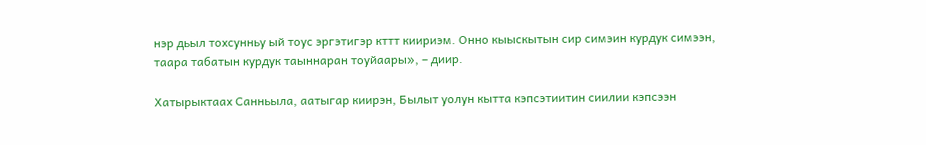нэр дьыл тохсунньу ый тоус эргэтигэр кттт киириэм. Онно кыыскытын сир симэин курдук симээн, таара табатын курдук таыннаран тоуйаары», – диир.

Хатырыктаах Санньыла, аатыгар киирэн, Былыт уолун кытта кэпсэтиитин сиилии кэпсээн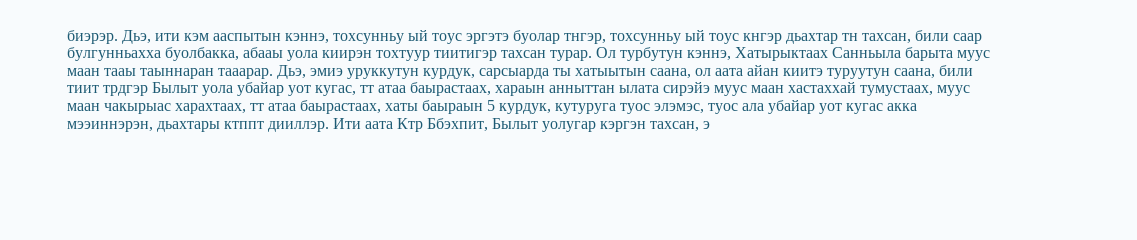биэрэр. Дьэ, ити кэм ааспытын кэннэ, тохсунньу ый тоус эргэтэ буолар тнгэр, тохсунньу ый тоус кнгэр дьахтар тн тахсан, били саар булгунньахха буолбакка, абааы уола киирэн тохтуур тиитигэр тахсан турар. Ол турбутун кэннэ, Хатырыктаах Санньыла барыта муус маан тааы таыннаран тааарар. Дьэ, эмиэ уруккутун курдук, сарсыарда ты хатыытын саана, ол аата айан киитэ туруутун саана, били тиит трдгэр Былыт уола убайар уот кугас, тт атаа баырастаах, хараын анныттан ылата сирэйэ муус маан хастаххай тумустаах, муус маан чакырыас харахтаах, тт атаа баырастаах, хаты баыраын 5 курдук, кутуруга туос элэмэс, туос ала убайар уот кугас акка мээиннэрэн, дьахтары ктппт дииллэр. Ити аата Ктр Ббэхпит, Былыт уолугар кэргэн тахсан, э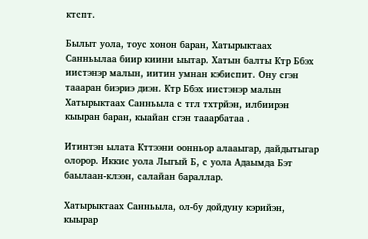ктспт.

Былыт уола, тоус хонон баран, Хатырыктаах Санньылаа биир киини ыытар. Хатын балты Ктр Ббэх иистэнэр малын, иитин умнан кэбиспит. Ону сгэн таааран биэриэ диэн. Ктр Ббэх иистэнэр малын Хатырыктаах Санньыла с тгл тхтрйэн, илбиирэн кыыран баран, кыайан сгэн тааарбатаа .

Итинтэн ылата Кттээни оонньор алааыгар, дайдытыгар олорор. Иккис уола Лыгый Б, с уола Адаымда Бэт баылаан-клээн, салайан бараллар.

Хатырыктаах Санньыла, ол-бу дойдуну кэрийэн, кыырар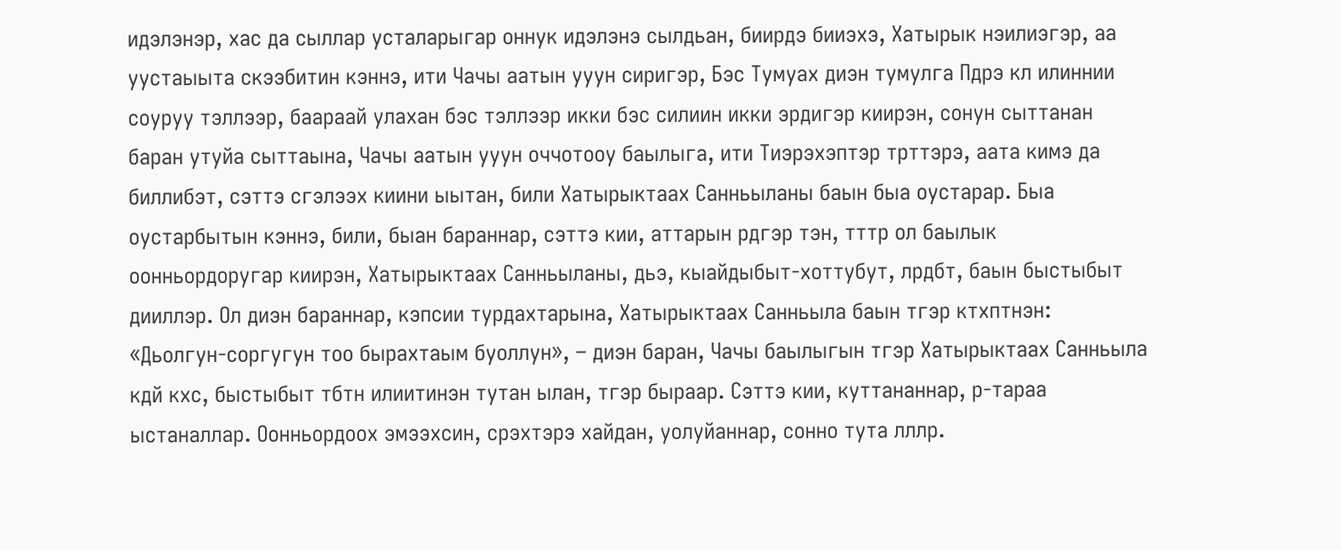идэлэнэр, хас да сыллар усталарыгар оннук идэлэнэ сылдьан, биирдэ бииэхэ, Хатырык нэилиэгэр, аа уустаыыта скээбитин кэннэ, ити Чачы аатын ууун сиригэр, Бэс Тумуах диэн тумулга Пдрэ кл илиннии соуруу тэллээр, баараай улахан бэс тэллээр икки бэс силиин икки эрдигэр киирэн, сонун сыттанан баран утуйа сыттаына, Чачы аатын ууун оччотооу баылыга, ити Тиэрэхэптэр трттэрэ, аата кимэ да биллибэт, сэттэ сгэлээх киини ыытан, били Хатырыктаах Санньыланы баын быа оустарар. Быа оустарбытын кэннэ, били, быан бараннар, сэттэ кии, аттарын рдгэр тэн, тттр ол баылык оонньордоругар киирэн, Хатырыктаах Санньыланы, дьэ, кыайдыбыт-хоттубут, лрдбт, баын быстыбыт дииллэр. Ол диэн бараннар, кэпсии турдахтарына, Хатырыктаах Санньыла баын тгэр ктхптнэн: «Дьолгун-соргугун тоо бырахтаым буоллун», – диэн баран, Чачы баылыгын тгэр Хатырыктаах Санньыла кдй кхс, быстыбыт тбтн илиитинэн тутан ылан, тгэр быраар. Сэттэ кии, куттананнар, р-тараа ыстаналлар. Оонньордоох эмээхсин, срэхтэрэ хайдан, уолуйаннар, сонно тута лллр.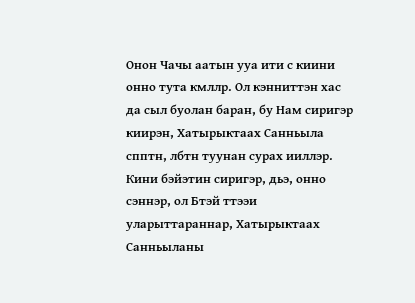Онон Чачы аатын ууа ити с киини онно тута кмллр. Ол кэнниттэн хас да сыл буолан баран, бу Нам сиригэр киирэн, Хатырыктаах Санньыла спптн, лбтн туунан сурах ииллэр. Кини бэйэтин сиригэр, дьэ, онно сэннэр, ол Бтэй ттээи уларыттараннар, Хатырыктаах Санньыланы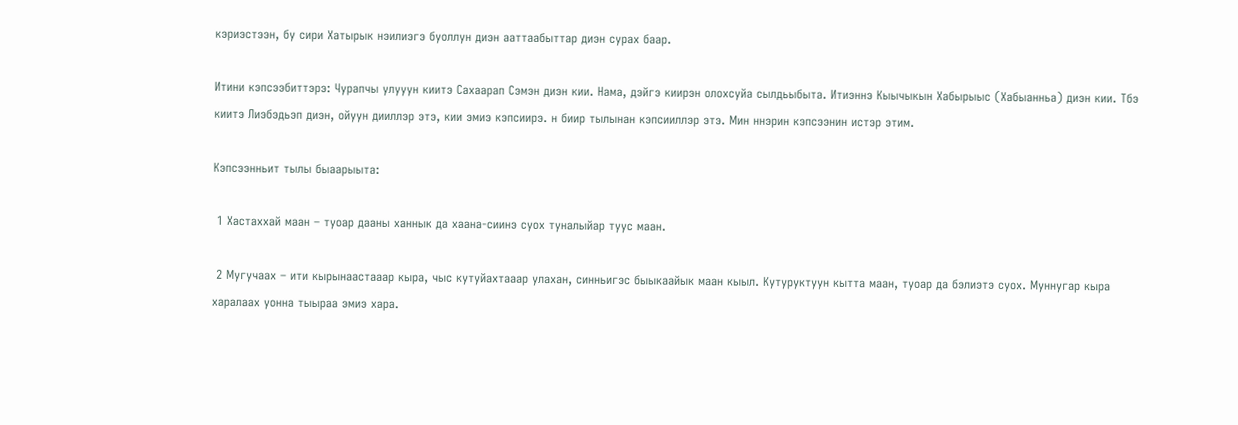кэриэстээн, бу сири Хатырык нэилиэгэ буоллун диэн ааттаабыттар диэн сурах баар.

Итини кэпсээбиттэрэ: Чурапчы улууун киитэ Сахаарап Сэмэн диэн кии. Нама, дэйгэ киирэн олохсуйа сылдьыбыта. Итиэннэ Кыычыкын Хабырыыс (Хабыанньа) диэн кии. Тбэ киитэ Лиэбэдьэп диэн, ойуун дииллэр этэ, кии эмиэ кэпсиирэ. н биир тылынан кэпсииллэр этэ. Мин ннэрин кэпсээнин истэр этим.

Кэпсээнньит тылы быаарыыта:

 1 Хастаххай маан – туоар дааны ханнык да хаана-сиинэ суох туналыйар туус маан.

 2 Мугучаах – ити кырынаастааар кыра, чыс кутуйахтааар улахан, синньигэс быыкаайык маан кыыл. Кутуруктуун кытта маан, туоар да бэлиэтэ суох. Муннугар кыра харалаах уонна тыыраа эмиэ хара.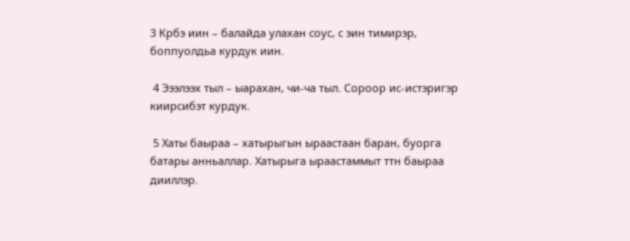3 Крбэ иин – балайда улахан соус, с эин тимирэр, боппуолдьа курдук иин.

 4 Эээлээх тыл – ыарахан, чи-ча тыл. Сороор ис-истэригэр киирсибэт курдук.

 5 Хаты баыраа – хатырыгын ыраастаан баран, буорга батары анньаллар. Хатырыга ыраастаммыт ттн баыраа дииллэр.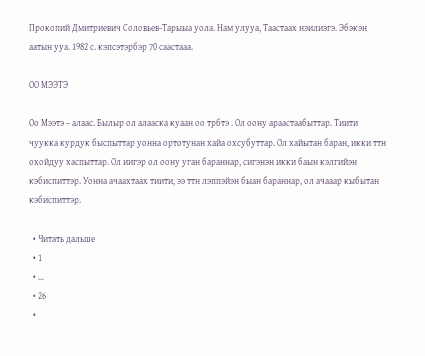Прокопий Дмитриевич Соловьев-Тарыыа уола. Нам улууа, Таастаах нэилиэгэ. Эбэкэн аатын ууа. 1982 с. кэпсэтэрбэр 70 саастааа.

ОО МЭЭТЭ

Оо Мээтэ – алаас. Былыр ол алааска куаан оо трбтэ . Ол оону араастаабыттар. Тиити чуукка курдук быспыттар уонна ортотунан хайа охсубуттар. Ол хайытан баран, икки ттн охойдуу хаспыттар. Ол иигэр ол оону уган бараннар, сигэнэн икки баын кэлгийэн кэбиспиттэр. Уонна ачаахтаах тиити, ээ ттн лэппэйэн быан бараннар, ол ачааар кыбытан кэбиспиттэр.

  • Читать дальше
  • 1
  • ...
  • 26
  •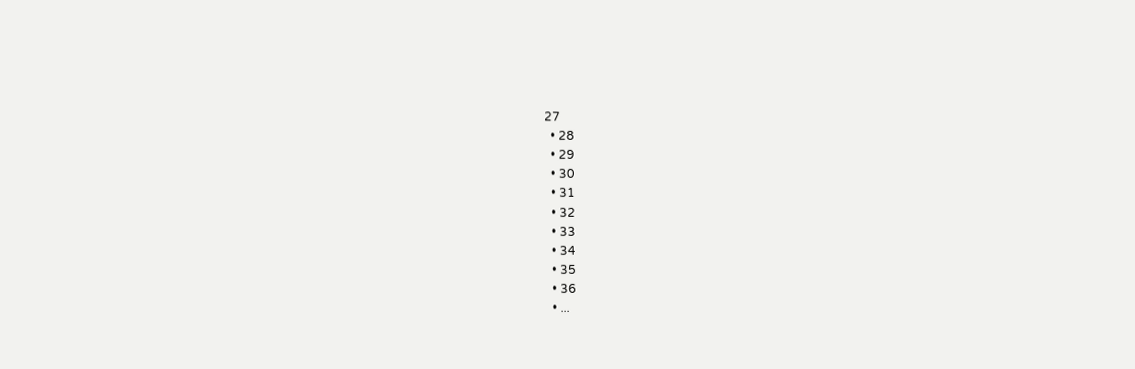27
  • 28
  • 29
  • 30
  • 31
  • 32
  • 33
  • 34
  • 35
  • 36
  • ...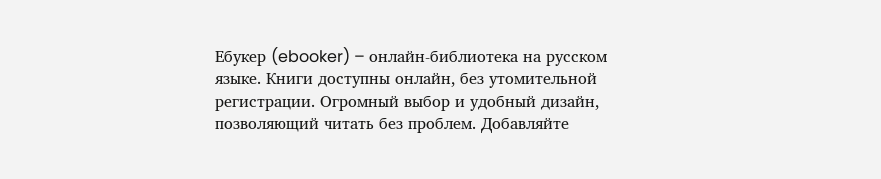Ебукер (ebooker) – онлайн-библиотека на русском языке. Книги доступны онлайн, без утомительной регистрации. Огромный выбор и удобный дизайн, позволяющий читать без проблем. Добавляйте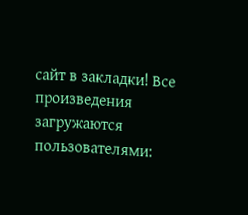сайт в закладки! Все произведения загружаются пользователями: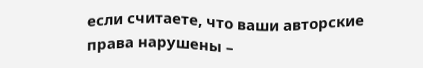если считаете, что ваши авторские права нарушены –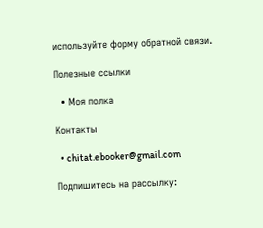используйте форму обратной связи.

Полезные ссылки

  • Моя полка

Контакты

  • chitat.ebooker@gmail.com

Подпишитесь на рассылку: